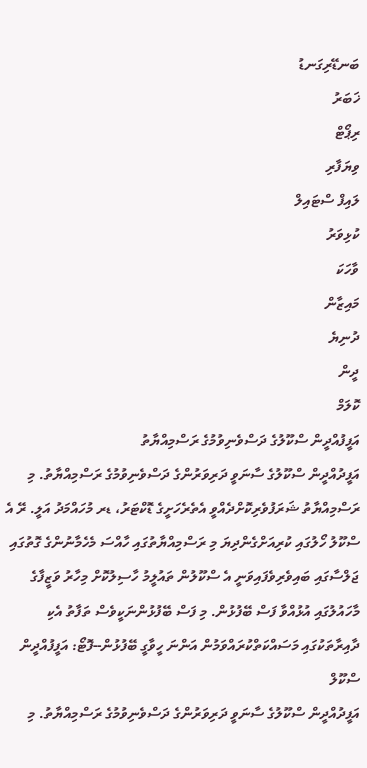ބަނޑޭރިގަނޑު
ޚަބަރު
ރިޕޯޓް
ވިޔަފާރި
ލައިފް ސްޓައިލް
ކުޅިވަރު
ވާހަކަ
މައިޒާން
ދުނިޔެ
ދީން
ކޮލަމް
އަފީފުއްދީން ސްކޫލުގެ ދަސްވެނިވުމުގެ ރަސްމިއްޔާތު
އަފީދުއްދީން ސްކޫލުގެ ސާނަވީ ދަރިވަރުންގެ ދަސްވެނިވުމުގެ ރަސްމިއްޔާތު. މި ރަސްމިއްޔާތު ޝަރަފުވެރިކޮށްދެއްވީ އެތެރެހަށީގެ ޑޮކްޓަރު، ޑރ މުހައްމަދު އަލީ. ރޭ އެ ސްކޫލު ހޯލުގައި ކުރިއަށްގެންދިޔަ މި ރަސްމިއްޔާތުގައި ހާއްސަ މެހެމާނުންގެ ގޮތުގައި ޖަލްސާގައި ބައިވެރިވެފައިވަނީ އެ ސްކޫލުން ތައުލީމު ހާސިލުކޮށް މިހާރު ވަޒީފާގެ މާހައުލުގައި އުޅުއްވާ ފަސް ބޭފުޅުން. މި ފަސް ބޭފުޅުންނަކީވެސް ތަފާތު އެކި ދާއިރާތަކުގައި މަސައްކަތްކުރައްވަމުން އަންނަ ހީވާގީ ބޭފުޅުން--ފޮޓޯ: އަފީފުއްދީން ސްކޫލް
އަފީދުއްދީން ސްކޫލުގެ ސާނަވީ ދަރިވަރުންގެ ދަސްވެނިވުމުގެ ރަސްމިއްޔާތު. މި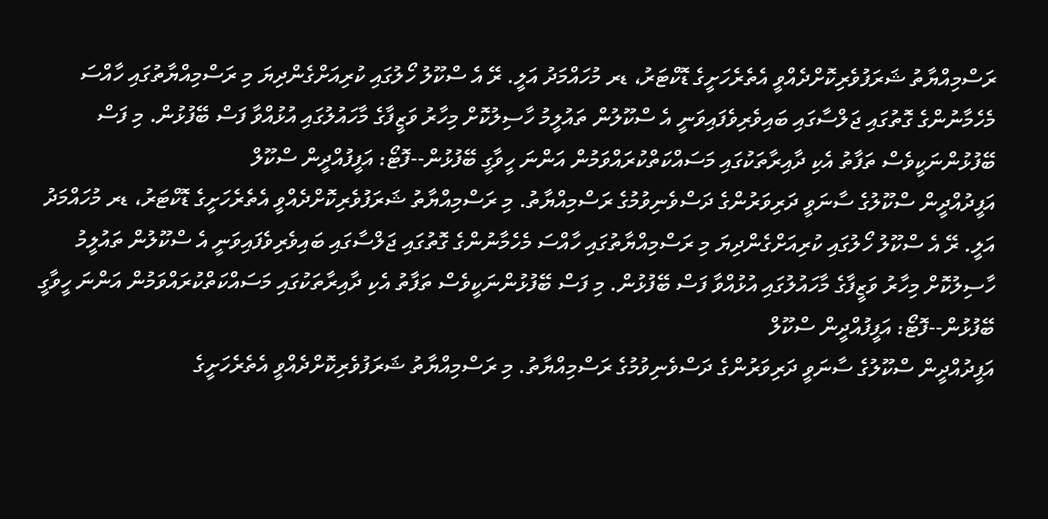ރަސްމިއްޔާތު ޝަރަފުވެރިކޮށްދެއްވީ އެތެރެހަށީގެ ޑޮކްޓަރު، ޑރ މުހައްމަދު އަލީ. ރޭ އެ ސްކޫލު ހޯލުގައި ކުރިއަށްގެންދިޔަ މި ރަސްމިއްޔާތުގައި ހާއްސަ މެހެމާނުންގެ ގޮތުގައި ޖަލްސާގައި ބައިވެރިވެފައިވަނީ އެ ސްކޫލުން ތައުލީމު ހާސިލުކޮށް މިހާރު ވަޒީފާގެ މާހައުލުގައި އުޅުއްވާ ފަސް ބޭފުޅުން. މި ފަސް ބޭފުޅުންނަކީވެސް ތަފާތު އެކި ދާއިރާތަކުގައި މަސައްކަތްކުރައްވަމުން އަންނަ ހީވާގީ ބޭފުޅުން--ފޮޓޯ: އަފީފުއްދީން ސްކޫލް
އަފީދުއްދީން ސްކޫލުގެ ސާނަވީ ދަރިވަރުންގެ ދަސްވެނިވުމުގެ ރަސްމިއްޔާތު. މި ރަސްމިއްޔާތު ޝަރަފުވެރިކޮށްދެއްވީ އެތެރެހަށީގެ ޑޮކްޓަރު، ޑރ މުހައްމަދު އަލީ. ރޭ އެ ސްކޫލު ހޯލުގައި ކުރިއަށްގެންދިޔަ މި ރަސްމިއްޔާތުގައި ހާއްސަ މެހެމާނުންގެ ގޮތުގައި ޖަލްސާގައި ބައިވެރިވެފައިވަނީ އެ ސްކޫލުން ތައުލީމު ހާސިލުކޮށް މިހާރު ވަޒީފާގެ މާހައުލުގައި އުޅުއްވާ ފަސް ބޭފުޅުން. މި ފަސް ބޭފުޅުންނަކީވެސް ތަފާތު އެކި ދާއިރާތަކުގައި މަސައްކަތްކުރައްވަމުން އަންނަ ހީވާގީ ބޭފުޅުން--ފޮޓޯ: އަފީފުއްދީން ސްކޫލް
އަފީދުއްދީން ސްކޫލުގެ ސާނަވީ ދަރިވަރުންގެ ދަސްވެނިވުމުގެ ރަސްމިއްޔާތު. މި ރަސްމިއްޔާތު ޝަރަފުވެރިކޮށްދެއްވީ އެތެރެހަށީގެ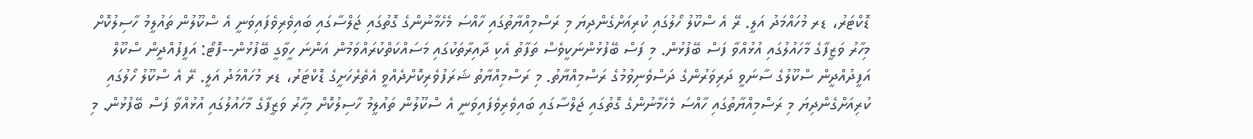ޑޮކްޓަރު، ޑރ މުހައްމަދު އަލީ. ރޭ އެ ސްކޫލު ހޯލުގައި ކުރިއަށްގެންދިޔަ މި ރަސްމިއްޔާތުގައި ހާއްސަ މެހެމާނުންގެ ގޮތުގައި ޖަލްސާގައި ބައިވެރިވެފައިވަނީ އެ ސްކޫލުން ތައުލީމު ހާސިލުކޮށް މިހާރު ވަޒީފާގެ މާހައުލުގައި އުޅުއްވާ ފަސް ބޭފުޅުން. މި ފަސް ބޭފުޅުންނަކީވެސް ތަފާތު އެކި ދާއިރާތަކުގައި މަސައްކަތްކުރައްވަމުން އަންނަ ހީވާގީ ބޭފުޅުން--ފޮޓޯ: އަފީފުއްދީން ސްކޫލް
އަފީދުއްދީން ސްކޫލުގެ ސާނަވީ ދަރިވަރުންގެ ދަސްވެނިވުމުގެ ރަސްމިއްޔާތު. މި ރަސްމިއްޔާތު ޝަރަފުވެރިކޮށްދެއްވީ އެތެރެހަށީގެ ޑޮކްޓަރު، ޑރ މުހައްމަދު އަލީ. ރޭ އެ ސްކޫލު ހޯލުގައި ކުރިއަށްގެންދިޔަ މި ރަސްމިއްޔާތުގައި ހާއްސަ މެހެމާނުންގެ ގޮތުގައި ޖަލްސާގައި ބައިވެރިވެފައިވަނީ އެ ސްކޫލުން ތައުލީމު ހާސިލުކޮށް މިހާރު ވަޒީފާގެ މާހައުލުގައި އުޅުއްވާ ފަސް ބޭފުޅުން. މި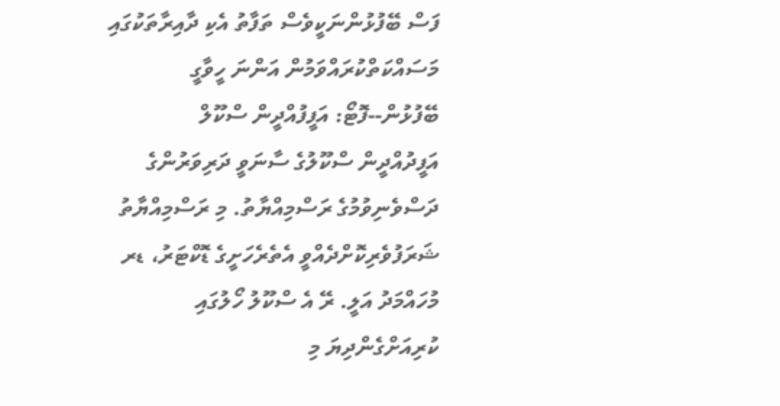ފަސް ބޭފުޅުންނަކީވެސް ތަފާތު އެކި ދާއިރާތަކުގައި މަސައްކަތްކުރައްވަމުން އަންނަ ހީވާގީ ބޭފުޅުން--ފޮޓޯ: އަފީފުއްދީން ސްކޫލް
އަފީދުއްދީން ސްކޫލުގެ ސާނަވީ ދަރިވަރުންގެ ދަސްވެނިވުމުގެ ރަސްމިއްޔާތު. މި ރަސްމިއްޔާތު ޝަރަފުވެރިކޮށްދެއްވީ އެތެރެހަށީގެ ޑޮކްޓަރު، ޑރ މުހައްމަދު އަލީ. ރޭ އެ ސްކޫލު ހޯލުގައި ކުރިއަށްގެންދިޔަ މި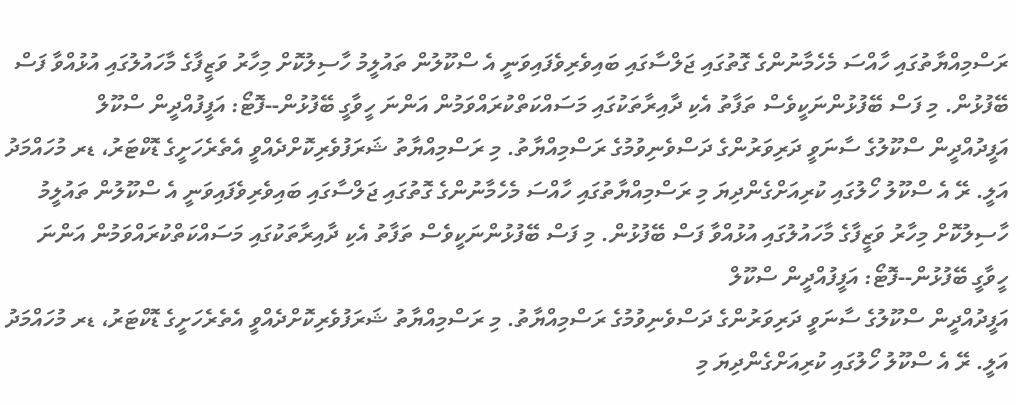ރަސްމިއްޔާތުގައި ހާއްސަ މެހެމާނުންގެ ގޮތުގައި ޖަލްސާގައި ބައިވެރިވެފައިވަނީ އެ ސްކޫލުން ތައުލީމު ހާސިލުކޮށް މިހާރު ވަޒީފާގެ މާހައުލުގައި އުޅުއްވާ ފަސް ބޭފުޅުން. މި ފަސް ބޭފުޅުންނަކީވެސް ތަފާތު އެކި ދާއިރާތަކުގައި މަސައްކަތްކުރައްވަމުން އަންނަ ހީވާގީ ބޭފުޅުން--ފޮޓޯ: އަފީފުއްދީން ސްކޫލް
އަފީދުއްދީން ސްކޫލުގެ ސާނަވީ ދަރިވަރުންގެ ދަސްވެނިވުމުގެ ރަސްމިއްޔާތު. މި ރަސްމިއްޔާތު ޝަރަފުވެރިކޮށްދެއްވީ އެތެރެހަށީގެ ޑޮކްޓަރު، ޑރ މުހައްމަދު އަލީ. ރޭ އެ ސްކޫލު ހޯލުގައި ކުރިއަށްގެންދިޔަ މި ރަސްމިއްޔާތުގައި ހާއްސަ މެހެމާނުންގެ ގޮތުގައި ޖަލްސާގައި ބައިވެރިވެފައިވަނީ އެ ސްކޫލުން ތައުލީމު ހާސިލުކޮށް މިހާރު ވަޒީފާގެ މާހައުލުގައި އުޅުއްވާ ފަސް ބޭފުޅުން. މި ފަސް ބޭފުޅުންނަކީވެސް ތަފާތު އެކި ދާއިރާތަކުގައި މަސައްކަތްކުރައްވަމުން އަންނަ ހީވާގީ ބޭފުޅުން--ފޮޓޯ: އަފީފުއްދީން ސްކޫލް
އަފީދުއްދީން ސްކޫލުގެ ސާނަވީ ދަރިވަރުންގެ ދަސްވެނިވުމުގެ ރަސްމިއްޔާތު. މި ރަސްމިއްޔާތު ޝަރަފުވެރިކޮށްދެއްވީ އެތެރެހަށީގެ ޑޮކްޓަރު، ޑރ މުހައްމަދު އަލީ. ރޭ އެ ސްކޫލު ހޯލުގައި ކުރިއަށްގެންދިޔަ މި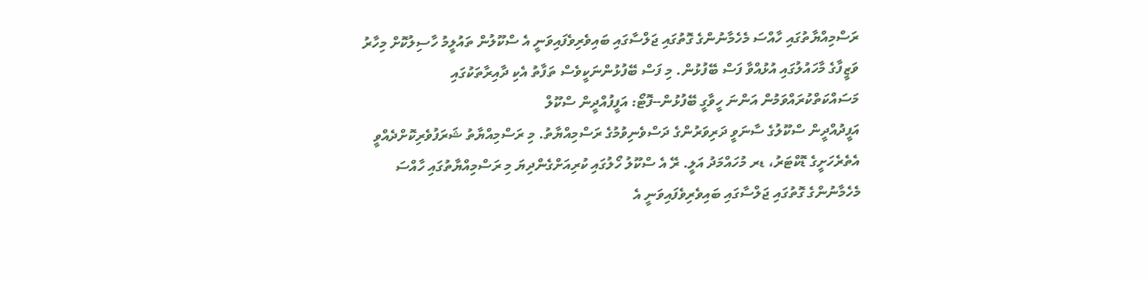ރަސްމިއްޔާތުގައި ހާއްސަ މެހެމާނުންގެ ގޮތުގައި ޖަލްސާގައި ބައިވެރިވެފައިވަނީ އެ ސްކޫލުން ތައުލީމު ހާސިލުކޮށް މިހާރު ވަޒީފާގެ މާހައުލުގައި އުޅުއްވާ ފަސް ބޭފުޅުން. މި ފަސް ބޭފުޅުންނަކީވެސް ތަފާތު އެކި ދާއިރާތަކުގައި މަސައްކަތްކުރައްވަމުން އަންނަ ހީވާގީ ބޭފުޅުން--ފޮޓޯ: އަފީފުއްދީން ސްކޫލް
އަފީދުއްދީން ސްކޫލުގެ ސާނަވީ ދަރިވަރުންގެ ދަސްވެނިވުމުގެ ރަސްމިއްޔާތު. މި ރަސްމިއްޔާތު ޝަރަފުވެރިކޮށްދެއްވީ އެތެރެހަށީގެ ޑޮކްޓަރު، ޑރ މުހައްމަދު އަލީ. ރޭ އެ ސްކޫލު ހޯލުގައި ކުރިއަށްގެންދިޔަ މި ރަސްމިއްޔާތުގައި ހާއްސަ މެހެމާނުންގެ ގޮތުގައި ޖަލްސާގައި ބައިވެރިވެފައިވަނީ އެ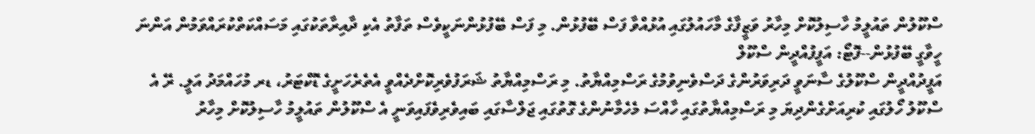ސްކޫލުން ތައުލީމު ހާސިލުކޮށް މިހާރު ވަޒީފާގެ މާހައުލުގައި އުޅުއްވާ ފަސް ބޭފުޅުން. މި ފަސް ބޭފުޅުންނަކީވެސް ތަފާތު އެކި ދާއިރާތަކުގައި މަސައްކަތްކުރައްވަމުން އަންނަ ހީވާގީ ބޭފުޅުން--ފޮޓޯ: އަފީފުއްދީން ސްކޫލް
އަފީދުއްދީން ސްކޫލުގެ ސާނަވީ ދަރިވަރުންގެ ދަސްވެނިވުމުގެ ރަސްމިއްޔާތު. މި ރަސްމިއްޔާތު ޝަރަފުވެރިކޮށްދެއްވީ އެތެރެހަށީގެ ޑޮކްޓަރު، ޑރ މުހައްމަދު އަލީ. ރޭ އެ ސްކޫލު ހޯލުގައި ކުރިއަށްގެންދިޔަ މި ރަސްމިއްޔާތުގައި ހާއްސަ މެހެމާނުންގެ ގޮތުގައި ޖަލްސާގައި ބައިވެރިވެފައިވަނީ އެ ސްކޫލުން ތައުލީމު ހާސިލުކޮށް މިހާރު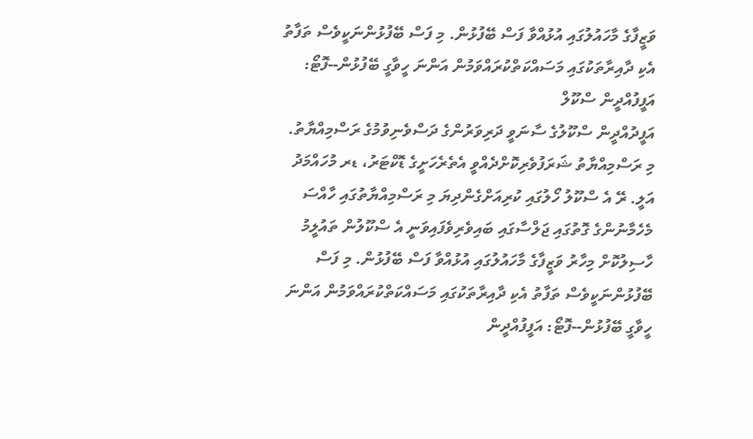ވަޒީފާގެ މާހައުލުގައި އުޅުއްވާ ފަސް ބޭފުޅުން. މި ފަސް ބޭފުޅުންނަކީވެސް ތަފާތު އެކި ދާއިރާތަކުގައި މަސައްކަތްކުރައްވަމުން އަންނަ ހީވާގީ ބޭފުޅުން--ފޮޓޯ: އަފީފުއްދީން ސްކޫލް
އަފީދުއްދީން ސްކޫލުގެ ސާނަވީ ދަރިވަރުންގެ ދަސްވެނިވުމުގެ ރަސްމިއްޔާތު. މި ރަސްމިއްޔާތު ޝަރަފުވެރިކޮށްދެއްވީ އެތެރެހަށީގެ ޑޮކްޓަރު، ޑރ މުހައްމަދު އަލީ. ރޭ އެ ސްކޫލު ހޯލުގައި ކުރިއަށްގެންދިޔަ މި ރަސްމިއްޔާތުގައި ހާއްސަ މެހެމާނުންގެ ގޮތުގައި ޖަލްސާގައި ބައިވެރިވެފައިވަނީ އެ ސްކޫލުން ތައުލީމު ހާސިލުކޮށް މިހާރު ވަޒީފާގެ މާހައުލުގައި އުޅުއްވާ ފަސް ބޭފުޅުން. މި ފަސް ބޭފުޅުންނަކީވެސް ތަފާތު އެކި ދާއިރާތަކުގައި މަސައްކަތްކުރައްވަމުން އަންނަ ހީވާގީ ބޭފުޅުން--ފޮޓޯ: އަފީފުއްދީން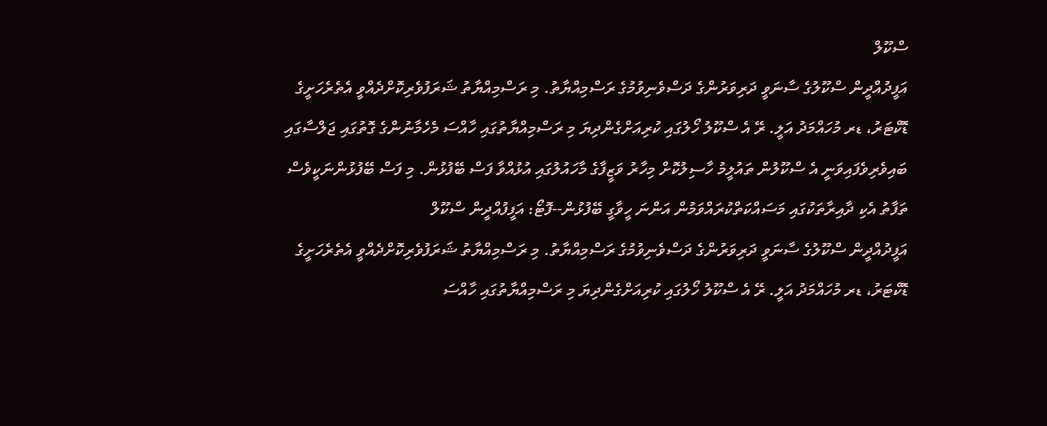ސްކޫލް
އަފީދުއްދީން ސްކޫލުގެ ސާނަވީ ދަރިވަރުންގެ ދަސްވެނިވުމުގެ ރަސްމިއްޔާތު. މި ރަސްމިއްޔާތު ޝަރަފުވެރިކޮށްދެއްވީ އެތެރެހަށީގެ ޑޮކްޓަރު، ޑރ މުހައްމަދު އަލީ. ރޭ އެ ސްކޫލު ހޯލުގައި ކުރިއަށްގެންދިޔަ މި ރަސްމިއްޔާތުގައި ހާއްސަ މެހެމާނުންގެ ގޮތުގައި ޖަލްސާގައި ބައިވެރިވެފައިވަނީ އެ ސްކޫލުން ތައުލީމު ހާސިލުކޮށް މިހާރު ވަޒީފާގެ މާހައުލުގައި އުޅުއްވާ ފަސް ބޭފުޅުން. މި ފަސް ބޭފުޅުންނަކީވެސް ތަފާތު އެކި ދާއިރާތަކުގައި މަސައްކަތްކުރައްވަމުން އަންނަ ހީވާގީ ބޭފުޅުން--ފޮޓޯ: އަފީފުއްދީން ސްކޫލް
އަފީދުއްދީން ސްކޫލުގެ ސާނަވީ ދަރިވަރުންގެ ދަސްވެނިވުމުގެ ރަސްމިއްޔާތު. މި ރަސްމިއްޔާތު ޝަރަފުވެރިކޮށްދެއްވީ އެތެރެހަށީގެ ޑޮކްޓަރު، ޑރ މުހައްމަދު އަލީ. ރޭ އެ ސްކޫލު ހޯލުގައި ކުރިއަށްގެންދިޔަ މި ރަސްމިއްޔާތުގައި ހާއްސަ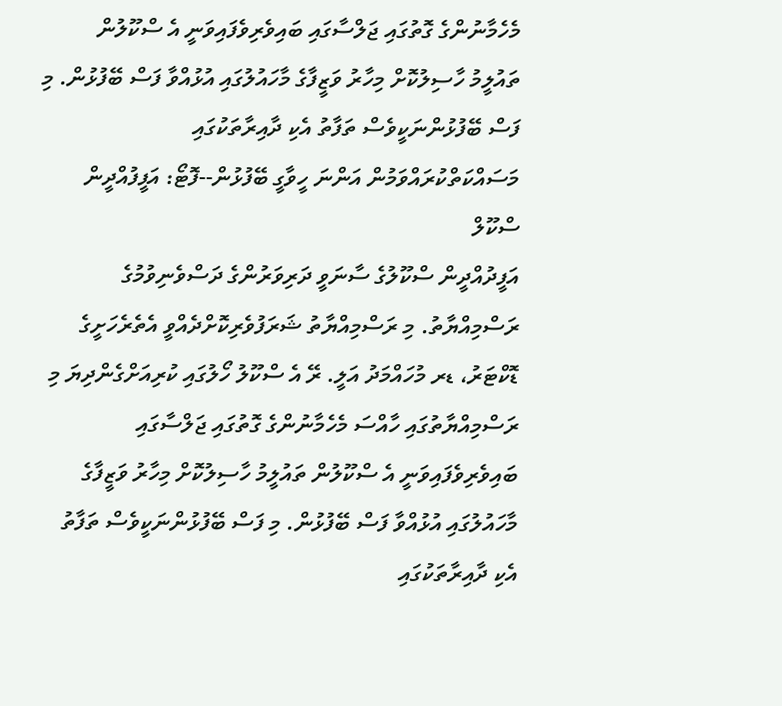މެހެމާނުންގެ ގޮތުގައި ޖަލްސާގައި ބައިވެރިވެފައިވަނީ އެ ސްކޫލުން ތައުލީމު ހާސިލުކޮށް މިހާރު ވަޒީފާގެ މާހައުލުގައި އުޅުއްވާ ފަސް ބޭފުޅުން. މި ފަސް ބޭފުޅުންނަކީވެސް ތަފާތު އެކި ދާއިރާތަކުގައި މަސައްކަތްކުރައްވަމުން އަންނަ ހީވާގީ ބޭފުޅުން--ފޮޓޯ: އަފީފުއްދީން ސްކޫލް
އަފީދުއްދީން ސްކޫލުގެ ސާނަވީ ދަރިވަރުންގެ ދަސްވެނިވުމުގެ ރަސްމިއްޔާތު. މި ރަސްމިއްޔާތު ޝަރަފުވެރިކޮށްދެއްވީ އެތެރެހަށީގެ ޑޮކްޓަރު، ޑރ މުހައްމަދު އަލީ. ރޭ އެ ސްކޫލު ހޯލުގައި ކުރިއަށްގެންދިޔަ މި ރަސްމިއްޔާތުގައި ހާއްސަ މެހެމާނުންގެ ގޮތުގައި ޖަލްސާގައި ބައިވެރިވެފައިވަނީ އެ ސްކޫލުން ތައުލީމު ހާސިލުކޮށް މިހާރު ވަޒީފާގެ މާހައުލުގައި އުޅުއްވާ ފަސް ބޭފުޅުން. މި ފަސް ބޭފުޅުންނަކީވެސް ތަފާތު އެކި ދާއިރާތަކުގައި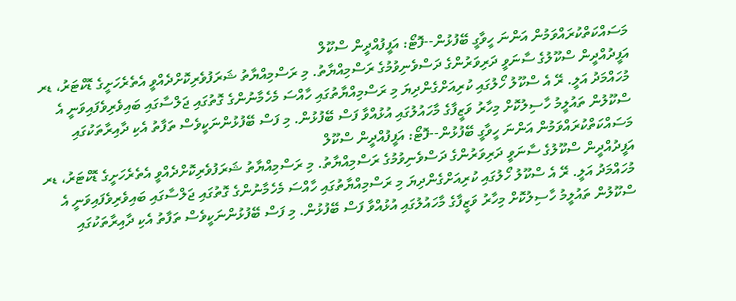މަސައްކަތްކުރައްވަމުން އަންނަ ހީވާގީ ބޭފުޅުން--ފޮޓޯ: އަފީފުއްދީން ސްކޫލް
އަފީދުއްދީން ސްކޫލުގެ ސާނަވީ ދަރިވަރުންގެ ދަސްވެނިވުމުގެ ރަސްމިއްޔާތު. މި ރަސްމިއްޔާތު ޝަރަފުވެރިކޮށްދެއްވީ އެތެރެހަށީގެ ޑޮކްޓަރު، ޑރ މުހައްމަދު އަލީ. ރޭ އެ ސްކޫލު ހޯލުގައި ކުރިއަށްގެންދިޔަ މި ރަސްމިއްޔާތުގައި ހާއްސަ މެހެމާނުންގެ ގޮތުގައި ޖަލްސާގައި ބައިވެރިވެފައިވަނީ އެ ސްކޫލުން ތައުލީމު ހާސިލުކޮށް މިހާރު ވަޒީފާގެ މާހައުލުގައި އުޅުއްވާ ފަސް ބޭފުޅުން. މި ފަސް ބޭފުޅުންނަކީވެސް ތަފާތު އެކި ދާއިރާތަކުގައި މަސައްކަތްކުރައްވަމުން އަންނަ ހީވާގީ ބޭފުޅުން--ފޮޓޯ: އަފީފުއްދީން ސްކޫލް
އަފީދުއްދީން ސްކޫލުގެ ސާނަވީ ދަރިވަރުންގެ ދަސްވެނިވުމުގެ ރަސްމިއްޔާތު. މި ރަސްމިއްޔާތު ޝަރަފުވެރިކޮށްދެއްވީ އެތެރެހަށީގެ ޑޮކްޓަރު، ޑރ މުހައްމަދު އަލީ. ރޭ އެ ސްކޫލު ހޯލުގައި ކުރިއަށްގެންދިޔަ މި ރަސްމިއްޔާތުގައި ހާއްސަ މެހެމާނުންގެ ގޮތުގައި ޖަލްސާގައި ބައިވެރިވެފައިވަނީ އެ ސްކޫލުން ތައުލީމު ހާސިލުކޮށް މިހާރު ވަޒީފާގެ މާހައުލުގައި އުޅުއްވާ ފަސް ބޭފުޅުން. މި ފަސް ބޭފުޅުންނަކީވެސް ތަފާތު އެކި ދާއިރާތަކުގައި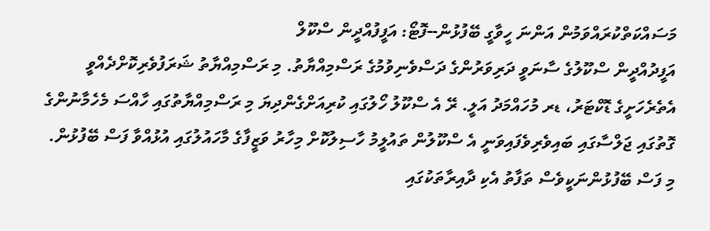މަސައްކަތްކުރައްވަމުން އަންނަ ހީވާގީ ބޭފުޅުން--ފޮޓޯ: އަފީފުއްދީން ސްކޫލް
އަފީދުއްދީން ސްކޫލުގެ ސާނަވީ ދަރިވަރުންގެ ދަސްވެނިވުމުގެ ރަސްމިއްޔާތު. މި ރަސްމިއްޔާތު ޝަރަފުވެރިކޮށްދެއްވީ އެތެރެހަށީގެ ޑޮކްޓަރު، ޑރ މުހައްމަދު އަލީ. ރޭ އެ ސްކޫލު ހޯލުގައި ކުރިއަށްގެންދިޔަ މި ރަސްމިއްޔާތުގައި ހާއްސަ މެހެމާނުންގެ ގޮތުގައި ޖަލްސާގައި ބައިވެރިވެފައިވަނީ އެ ސްކޫލުން ތައުލީމު ހާސިލުކޮށް މިހާރު ވަޒީފާގެ މާހައުލުގައި އުޅުއްވާ ފަސް ބޭފުޅުން. މި ފަސް ބޭފުޅުންނަކީވެސް ތަފާތު އެކި ދާއިރާތަކުގައި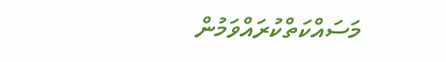މަސައްކަތްކުރައްވަމުން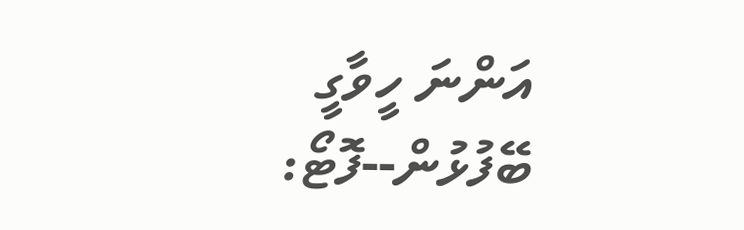އަންނަ ހީވާގީ ބޭފުޅުން--ފޮޓޯ: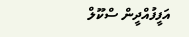އަފީފުއްދީން ސްކޫލް